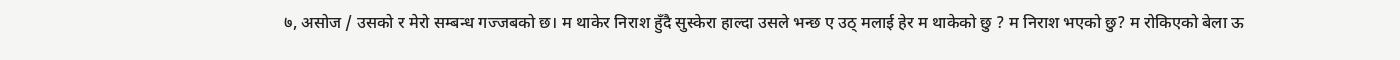७, असोज / उसको र मेरो सम्बन्ध गज्जबको छ। म थाकेर निराश हुँदै सुस्केरा हाल्दा उसले भन्छ ए उठ् मलाई हेर म थाकेको छु ? म निराश भएको छु? म रोकिएको बेला ऊ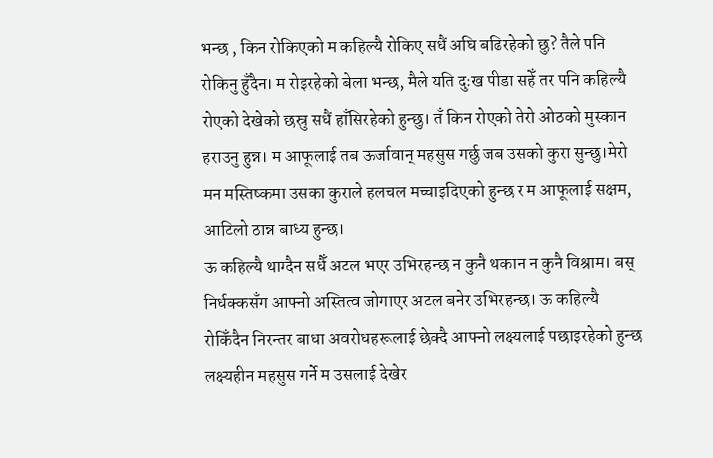भन्छ , किन रोकिएको म कहिल्यै रोकिए सधैं अघि बढिरहेको छु? तैले पनि रोकिनु हुँदैन। म रोइरहेको बेला भन्छ, मैले यति दुःख पीडा सहेँ तर पनि कहिल्यै रोएको देखेको छस्रु सधैं हाँसिरहेको हुन्छु। तँ किन रोएको तेरो ओठको मुस्कान हराउनु हुन्न। म आफूलाई तब ऊर्जावान् महसुस गर्छु जब उसको कुरा सुन्छु।मेरो मन मस्तिष्कमा उसका कुराले हलचल मच्चाइदिएको हुन्छ र म आफूलाई सक्षम, आटिलो ठान्न बाध्य हुन्छ।
ऊ कहिल्यै थाग्दैन सधैँ अटल भएर उभिरहन्छ न कुनै थकान न कुनै विश्राम। बस् निर्धक्कसँग आफ्नो अस्तित्व जोगाएर अटल बनेर उभिरहन्छ। ऊ कहिल्यै रोकिँदैन निरन्तर बाधा अवरोधहरूलाई छेक्दै आफ्नो लक्ष्यलाई पछाइरहेको हुन्छ लक्ष्यहीन महसुस गर्ने म उसलाई देखेर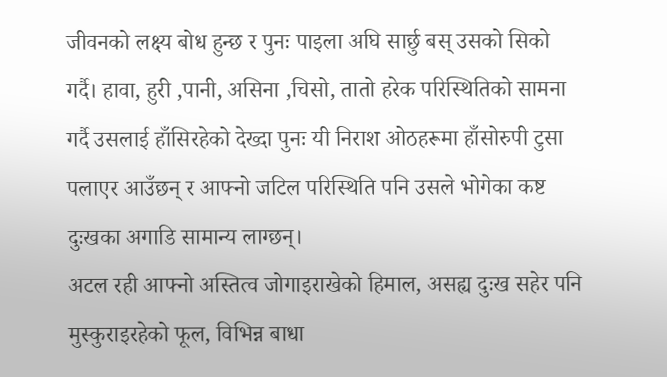जीवनको लक्ष्य बोध हुन्छ र पुनः पाइला अघि सार्छु बस् उसको सिको गर्दै। हावा, हुरी ,पानी, असिना ,चिसो, तातो हरेक परिस्थितिको सामना गर्दै उसलाई हाँसिरहेको देख्दा पुनः यी निराश ओठहरूमा हाँसोरुपी टुसा पलाएर आउँछन् र आफ्नो जटिल परिस्थिति पनि उसले भोगेका कष्ट दुःखका अगाडि सामान्य लाग्छन्।
अटल रही आफ्नो अस्तित्व जोगाइराखेको हिमाल, असह्य दुःख सहेर पनि मुस्कुराइरहेको फूल, विभिन्न बाधा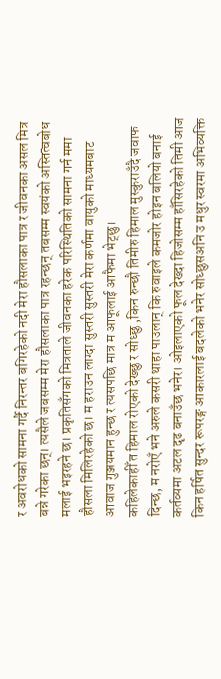र अवरोधको सामना गर्दै निरन्तर बगिरहेको नदी मेरा हौसलाका पात्र र जीवनका असल मित्र बन्ने गरेका छन्। त्यसैले जबसम्म मेरा हौसलाका पात्र रहन्छन् तबसम्म स्वयंको अस्तित्वबोध मलाई भइरहने छ। प्रकृतिसँगको मित्रताले जीवनका हरेक परिस्थितिको सामना गर्न ममा हौसला मिलिरहेको छ। म हराउन लाग्दा सुस्तरी सुस्तरी मेरा कर्णमा वायुको माध्यमबाट आवाज गुञ्जयमान हुन्छ र त्यसपछि मात्र म आफूलाई आफैमा भेट्छु।
कहिलेकाहीँ त हिमाल रोएको देख्छु र सोध्छु ,किन रुन्छौ तिमीरु हिमाल मुस्कुराउँदै जवाफ दिन्छ, म नरोएँ भने अरुले कसरी थाहा पाउलान् कि रुवाइले कमजोर होइन बलियो बनाई कर्तव्यमा अटल दृढ बनाउँछ भनेर। ओइलाएको फूल देख्दा हिजोसम्म हाँसिरहेको तिमी आज किन हर्षित सुन्दर रूपरङ्ग आकारलाई बदलेको भनेर सोध्छुसअनि उ मधुर स्वरमा अभिव्यक्ति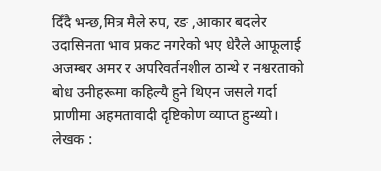दिँदै भन्छ,मित्र मैले रुप, रङ ,आकार बदलेर उदासिनता भाव प्रकट नगरेको भए धेरैले आफूलाई अजम्बर अमर र अपरिवर्तनशील ठान्थे र नश्वरताको बोध उनीहरूमा कहिल्यै हुने थिएन जसले गर्दा प्राणीमा अहमतावादी दृष्टिकोण व्याप्त हुन्थ्यो।
लेखक :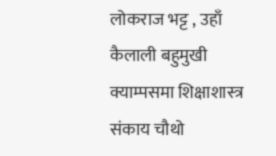लोकराज भट्ट , उहाँ कैलाली बहुमुखी क्याम्पसमा शिक्षाशास्त्र संकाय चौथो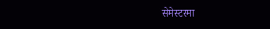सेमेस्टरमा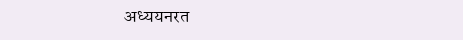अध्ययनरत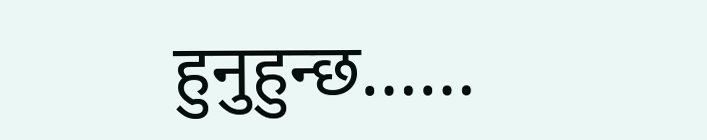हुनुहुन्छ……